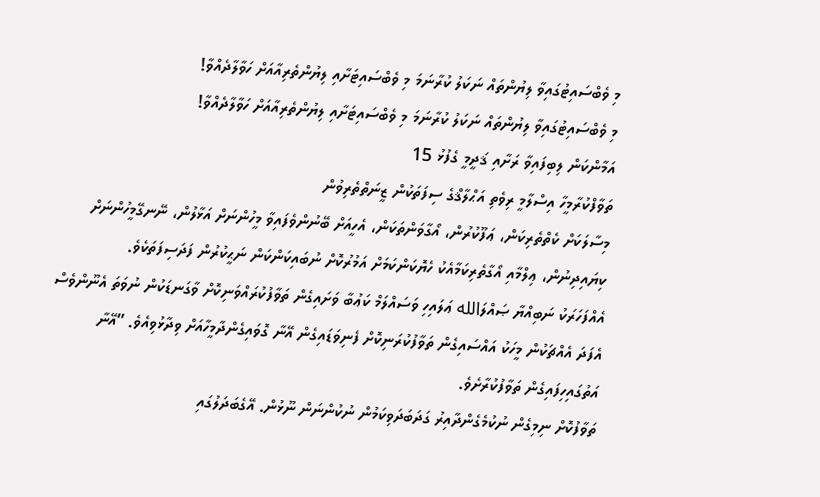މި ވެބްސައިޓުގައިވާ ލިޔުންތައް ނަކަލު ކުރާނަމަ މި ވެބްސައިޓަށާއި ލިޔުންތެރިއާއަށް ހަވާލާދެއްވާ!
މި ވެބްސައިޓުގައިވާ ލިޔުންތައް ނަކަލު ކުރާނަމަ މި ވެބްސައިޓަށާއި ލިޔުންތެރިއާއަށް ހަވާލާދެއްވާ!
އަމާންކަން ލިބިފައިވާ ރަށާއި ޤަދީމީ ގެފުޅު 15
ތަވާފްކުރާމީހާ އިސްލާމީ ރިވެތި އަޙްލާޤްގެ ސިފަތަކުން ޒީނަތްތެރިވުން
މިސާލަކަށް ކެތްތެރިކަން، ޢަފޫކުރުން، އޯގާވަންތަކަން، އެހީއަށް ބޭނުންވެފައިވާ މީހުންނަށް އަޅާލުން، ނޭނގޭމީހުންނަށް ކިޔައިދިނުން، ޢިލްމާއި އޯގާތެރިކަމާއެކު ހެޔޮކަންކަމަށް އަމުރުކޮށް ނުބައިކަންކަން ނަޙީކުރުން ފަދަސިފަތަކެވެ.
އެއްފަހަރަކު ނަބިއްޔާ ޞައްލަالله ޢަލައިހި ވަސައްލަމް ކަޢުބާ ވަށައިގެން ތަވާފުކުރައްވަނިކޮށް ވާގަނޑަކުން ނުވަތަ އެނޫންވެސް އެފަދަ އެއްޗަކުން މީހަކު އައްސައިގެން ތަވާފުކުރަނިކޮށް ފެނިވަޑައިގެން އޭނާ ގޮވައިގެންދާމީހާއަށް ވިދާޅުވިއެވެ. ”އޭނާ އަތުގައިހިފައިގެން ތަވާފުކުރާށެވެ.
ތަވާފުކޮށް ނިމިގެން ނުކުމެގެންދާއިރު ގަދަބަދަވިކަމުން ނުކުންނަން ނޫޅުން. އޭގެބަދަލުގައި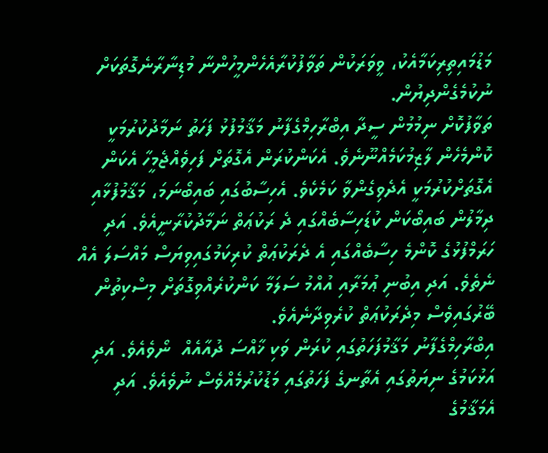މަޑުމައިތިރިކަމާއެކު، ވީވަރަކުން ތަވާފުކުރާއެހެންމީހުންނާ މުޑިނާރާނެގޮތަކަށް ނުކުމެގެންދިޔުން.
ތަވާފުކޮށް ނިމުމުން ސީދާ އިބްރާހިމްގެފާނު މަޤާމުފުޅު ފަހަތު ނަމާދުކުރުމަކީ ކޮންމެހެން ލާޒިމުކަމެއްނޫނެވެ. އެކަންކުރަން އެގޮތަށް ފަހިވެއްޖެމީހާ އެކަން އެގޮތަށްކުރުމަކީ އެދެވިގެންވާ ކަމެކެވެ. އެހިސާބުގައި ބައިބޯނަމަ، މަޤާމުފުޅާއި ދިމާލުން ބައިބޯކަން ކުޑަހިސާބެއްގައި ދެ ރަކުޢަތް ނަމާދުކުރާނީއެވެ. އަދި ހަރަމްފުޅުގެ ކޮންމެ ހިސާބެއްގައި އެ ދެރަކުޢަތް ކުރިކަމުގައިވިޔަސް މައްސަލަ އެއް ނެތެވެ. އަދި އިބުނި ޢުމަރާއި އުއްމު ސަލަމާ ކަންކުރެއްވިގޮތަށް މިސްކިތުން ބޭރުގައިވެސް މިދެރަކުޢަތް ކުރެވިދާނެއެވެ.
އިބްރާހިމްގެފާނު މަޤާމުފަހަތުގައި ކުރަން ވަކި ޚާއްސަ ދުއާއެއް  ނޯވެއެވެ. އަދި އަޅުކަމުގެ ނިޔަތުގައި އެތާނގެ ފަހަތުގައި މަޑުކުރުމެއްވެސް ނުވެއެވެ. އަދި އެމަޤާމުގެ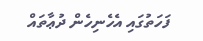ފަހަތުގައި އެހެނިހެން ދުޢާތައް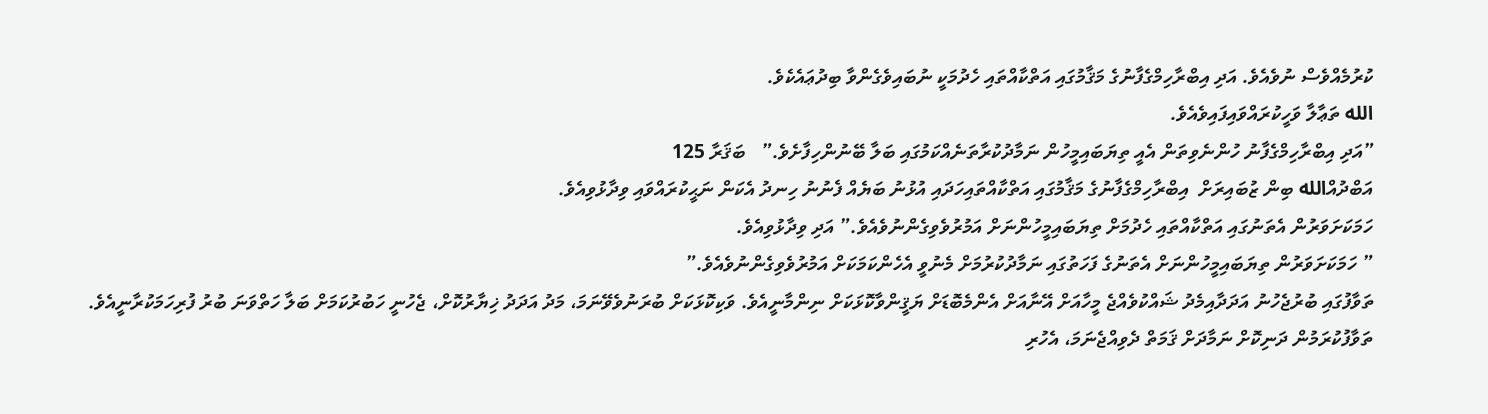ކުރުމެއްވެސް ނުވެއެވެ. އަދި އިބްރާހިމްގެފާނުގެ މަޤާމުގައި އަތްކާއްތައި ހެދުމަކީ ނުބައިވެގެންވާ ބިދުޢައެކެވެ.
الله ތަޢާލާ ވަހީކުރައްވައިފައިވެއެވެ.
”އަދި އިބްރާހިމްގެފާނު ހުންނެވިތަން އެއީ ތިޔަބައިމީހުން ނަމާދުކުރާތަނެއްކަމުގައި ބަލާ ބޭނުންހިފާށެވެ.”   ބަޤަރާ 125
އަބްދުއްالله ބިން ޒުބައިރަށް  އިބްރާހިމްގެފާނުގެ މަޤާމުގައި އަތްކާއްތައިހަދައި އުޅުނު ބަޔެއް ފެނުނު ހިނދު އެކަން ނަޙީކުރައްވައި ވިދާޅުވިއެވެ.
ހަމަކަށަވަރުން އެތަނުގައި އަތްކާއްތައި ހެދުމަށް ތިޔަބައިމީހުންނަށް އަމުރުވެވިގެންނުވެއެވެ.” އަދި ވިދާޅުވިއެވެ.
” ހަމަކަށަވަރުން ތިޔަބައިމީހުންނަށް އެތަނުގެ ފަހަތުގައި ނަމާދުކުރުމަށް މެނުވީ އެހެންކަމަކަށް އަމުރުވެވިގެންނުވެއެވެ.”
ތަވާފުގައި ބުރުޖެހުނު އަދަދާއިމެދު ޝައްކުވެއްޖެ މީހާއަށް އޭނާއަށް އެންމެބޮޑަށް ޔަޤީންވާކޮޅަކަށް ނިންމާނީއެވެ. ވަކިކޮޅަކަށް ބުރަނުވެވޭނަމަ، މަދު އަދަދު ޚިޔާރުކޮށް، ޖެހުނީ ހަބުރުކަމަށް ބަލާ ހަތްވަނަ ބުރު ފުރިހަމަކުރާނީއެވެ.
ތަވާފުކުރަމުން ދަނިކޮށް ނަމާދަށް ޤަމަތް ދެވިއްޖެނަމަ، އެހުރި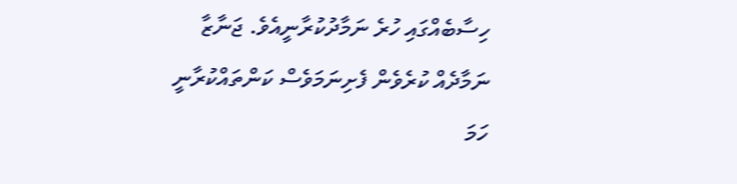ހިސާބެއްގައި ހުރެ ނަމާދުކުރާނީއެވެ. ޖަނާޒާ ނަމާދެއް ކުރެވެން ފެށިނަމަވެސް ކަންތައްކުރާނީ ހަމަ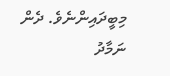މިބީދައިންނެވެ. ދެން ނަމާދު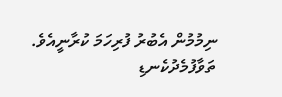ނިމުމުން އެބުރު ފުރިހަމަ ކުރާނީއެވެ.
ތަވާފުމެދުކެނޑި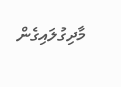މާދިގުލައިގެން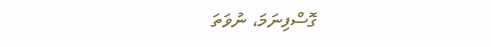ގޮސްފިނަމަ، ނުވަތަ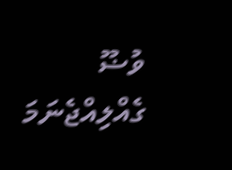ވުޟޫ ގެއްލިއްޖެނަމަ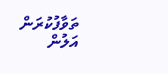ތަވާފުކުރަން އަލުން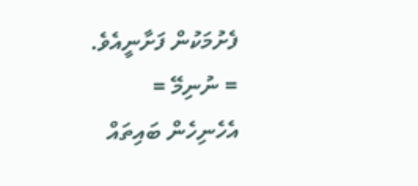ފެށުމަކުން ފަށާނީއެވެ.
= ނުނިމޭ =
އެހެނިހެން ބައިތައް